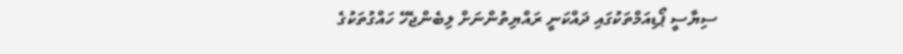ސިޔާސީ ޕޯޑިއަމްތަކުގައި ދައްކަނީ ރައްޔިތުންނަށް ލިބެންޖެހޭ ހައްގުތަކުގެ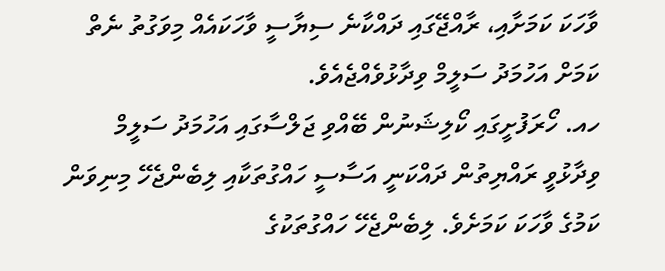ވާހަކަ ކަމަށާއި، ރާއްޖޭގައި ދައްކާނެ ސިޔާސީ ވާހަކައެއް މިވަގުތު ނެތް ކަމަށް އަހުމަދު ސަލީމް ވިދާޅުވެއްޖެއެވެ.
ހއ. ހޯރަފުށީގައި ކޯލިޝަނުން ބޭއްވި ޖަލްސާގައި އަހުމަދު ސަލީމް ވިދާޅުވީ ރައްޔިތުން ދައްކަނީ އަސާސީ ހައްގުތަކާއި ލިބެންޖެހޭ މިނިވަން ކަމުގެ ވާހަކަ ކަމަށެވެ. ލިބެންޖެހޭ ހައްގުތަކުގެ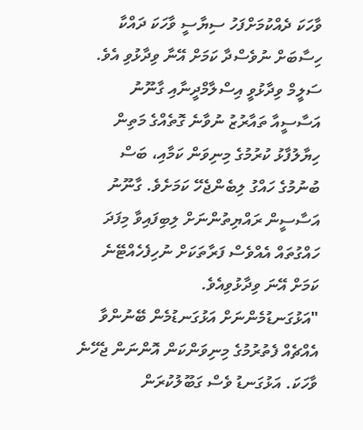ވާހަކަ ދެއްކުމަށްފަހު ސިޔާސީ ވާހަކަ ދައްކާ ހިސާބަށް ނުވެސްދާ ކަމަށް އޭނާ ވިދާޅުވި އެވެ.
ސަލީމް ވިދާޅުވީ އިސްލާމްދީނާއި ގާނޫނު އަސާސީއާ ތައާރުޒު ނުވާނެ ގޮތެއްގެ މަތިން ހިޔާލުފާޅު ކުރުމުގެ މިނިވަން ކަމާއި، ބަސް ބުނުމުގެ ހައްގު ލިބެންޖެހޭ ކަމަށެވެ. ގާނޫނު އަސާސީން ރައްޔިތުންނަށް ލިބިފައިވާ މިފަދަ ހައްގުތައް އެއްވެސް ފަރާތަކަށް ނުހިފެހެއްޓޭނެ ކަމަށް އޭނަ ވިދާޅުވިއެވެ.
"އަޅުގަނޑުމެންނަށް އަޅުގަނޑުމެން ބޭނުންވާ އެއްޗެއް ފެތުރުމުގެ މިނިވަންކަން އޮންނަން ޖެހޭނެ ވާހަކަ. އަޅުގަނޑު ވެސް ގަބޫލުކުރަން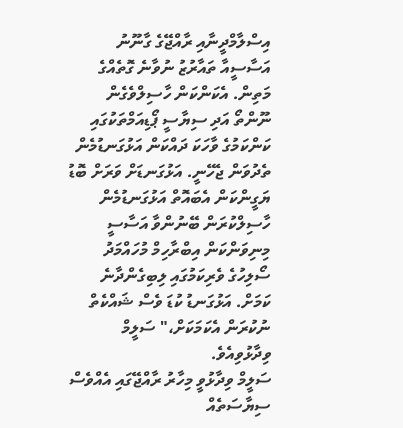އިސްލާމްދީނާއި ރާއްޖޭގެ ގާނޫނު އަސާސީއާ ތައާރުޒު ނުވާނެ ގޮތެއްގެ މަތިން. އެކަންކަން ހާސިލްވެގެން ނޫންތޯ އަދި ސިޔާސީ ޕޯޑިއަމްތަކުގައި ކަންކަމުގެ ވާހަކަ ދައްކަން އަޅުގަނޑުމެން ތެދުވަން ޖެހޭނީ. އަޅުގަނޑަށް ވަރަށް ބޮޑު ޔަގީންކަން އެބައޮތް އަޅުގަނޑުމެން ހާސިލްކުރަން ބޭނުންވާ އަސާސީ މިނިވަންކަން އިބްރާހިމް މުހައްމަދު ސޯލިހުގެ ވެރިކަމުގައި ލިބިގެންދާނެ ކަމަށް. އަޅުގަނޑު ކުޑަ ވެސް ޝައްކެތް ނުކުރަން އެކަމަކަށް،" ސަލީމް ވިދާޅުވިއެވެ.
ސަލީމް ވިދާޅުވީ މިހާރު ރާއްޖޭގައި އެއްވެސް ސިޔާސަތެއް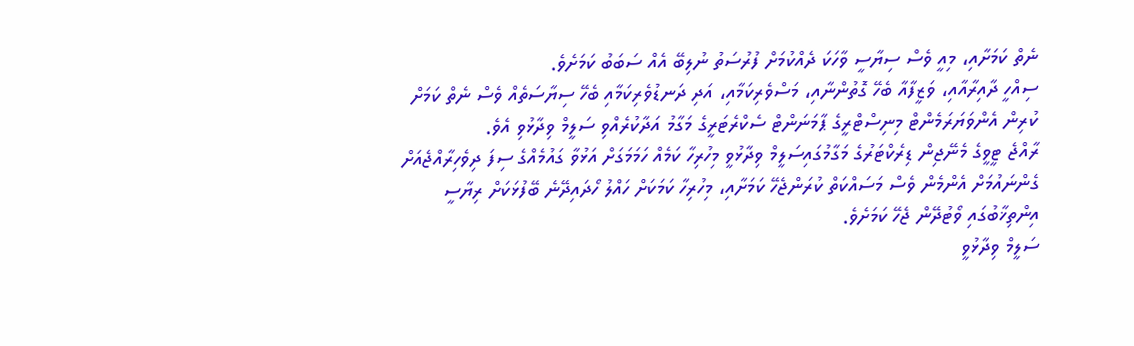ނެތް ކަމަށާއި، މިއީ ވެސް ސިޔާސީ ވާހަކަ ދެއްކުމަށް ފުރުސަތު ނުލިބޭ އެއް ސަބަބު ކަމަށެވެ.
ސިއްހީ ދާއިރާއާއި، ވަޒީފާއާ ބެހޭ ގޮތުންނާއި، މަސްވެރިކަމާއި، އަދި ދަނޑުވެރިކަމާއި ބެހޭ ސިޔާސަތެއް ވެސް ނެތް ކަމަށް ކުރިން އެންވަޔަރަމެންޓް މިނިސްޓްރީގެ ޕާމަނަންޓް ސެކްރެޓަރީގެ މަގާމު އަދާކުރެއްވި ސަލީމް ވިދާޅުވި އެވެ.
ރާއްޖެ ޓީވީގެ މެނޭޖިން ޑިރެކްޓަރުގެ މަގާމުގައިސަލީމް ވިދާޅުވީ މިހުރިހާ ކަމެއް ހަމަމަގަށް އަޅުވާ ގައުމެއްގެ ސިފަ ދިވެހިރާއްޖެއަށް ގެންނައުމަށް އެންމެން ވެސް މަސައްކަތް ކުރަންޖެހޭ ކަމަށާއި، މިހުރިހާ ކަމަކަށް ހައްލު ހޯދައިދޭނެ ބޭފުޅަކަށް ރިޔާސީ އިންތިޚާބުގައި ވޯޓުދޭން ޖެހޭ ކަމަށެވެ.
ސަލީމް ވިދާޅުވީ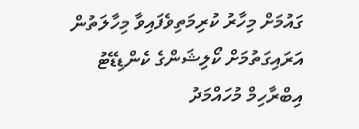ގައުމަށް މިހާރު ކުރިމަތިވެފައިވާ މިހާލަތުން އަރައިގަތުމަށް ކޯލިޝަންގެ ކެންޑިޑޭޓު އިބްރާހިމް މުހައްމަދު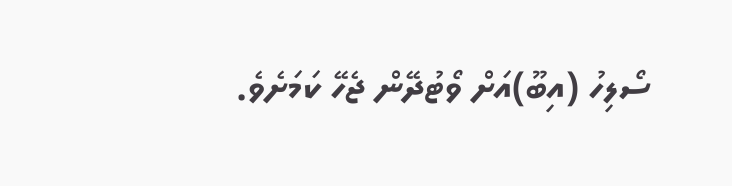ސޯލިހު (އިބޫ)އަށް ވޯޓުދޭން ޖެހޭ ކަމަށެވެ.